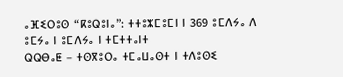ⴰⴼⵉⵔⵓⵙ “ⴽⵓⵕⵓⵏⴰ”: ⵜⵜⵓⵣⵎⵓⵎⵏ ⵏ 369 ⵓⵎⴷⵢⴰ ⴷ ⵓⵎⵢⴰ ⵏ ⵓⵎⴷⵢⴰ ⵏ ⵜⵎⵜⵜⴰⵏⵜ
ⵕⵕⴱⴰⵟ – ⵜⵙⴳⵓⵔⴰ ⵜⵎⴰⵡⴰⵙⵜ ⵏ ⵜⴷⵓⵙⵉ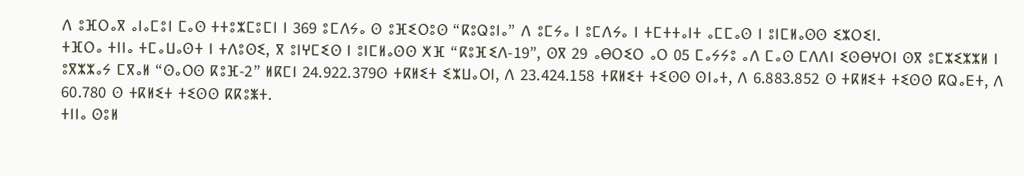ⴷ ⵓⴼⵔⴰⴳ ⴰⵏⴰⵎⵓⵏ ⵎⴰⵙ ⵜⵜⵓⵣⵎⵓⵎⵏ ⵏ 369 ⵓⵎⴷⵢⴰ ⵙ ⵓⴼⵉⵔⵓⵙ “ⴽⵓⵕⵓⵏⴰ” ⴷ ⵓⵎⵢⴰ ⵏ ⵓⵎⴷⵢⴰ ⵏ ⵜⵎⵜⵜⴰⵏⵜ ⴰⵎⵎⴰⵙ ⵏ ⵓⵏⵎⵍⴰⵙⵙ ⵉⵣⵔⵉⵏ.
ⵜⴼⵔⴰ ⵜⵏⵏⴰ ⵜⵎⴰⵡⴰⵙⵜ ⵏ ⵜⴷⵓⵙⵉ, ⴳ ⵓⵏⵖⵎⵉⵙ ⵏ ⵓⵏⵎⵍⴰⵙⵙ ⵅⴼ “ⴽⵓⴼⵉⴷ-19”, ⵙⴳ 29 ⴰⴱⵔⵉⵔ ⴰⵔ 05 ⵎⴰⵢⵢⵓ ⴰⴷ ⵎⴰⵙ ⵎⴷⴷⵏ ⵉⵙⴱⵖⵔⵏ ⵙⴳ ⵓⵎⵣⵉⵣⵣⵍ ⵏ ⵓⴳⵣⵣⴰⵢ ⵎⴳⴰⵍ “ⵙⴰⵔⵙ ⴽⵓⴼ-2” ⵍⴽⵎⵏ 24.922.379ⵙ ⵜⴽⵍⵉⵜ ⵉⵣⵡⴰⵔⵏ, ⴷ 23.424.158 ⵜⴽⵍⵉⵜ ⵜⵉⵙⵙ ⵙⵏⴰⵜ, ⴷ 6.883.852 ⵙ ⵜⴽⵍⵉⵜ ⵜⵉⵙⵙ ⴽⵕⴰⴹⵜ, ⴷ 60.780 ⵙ ⵜⴽⵍⵉⵜ ⵜⵉⵙⵙ ⴽⴽⵓⵥⵜ.
ⵜⵏⵏⴰ ⵙⵓⵍ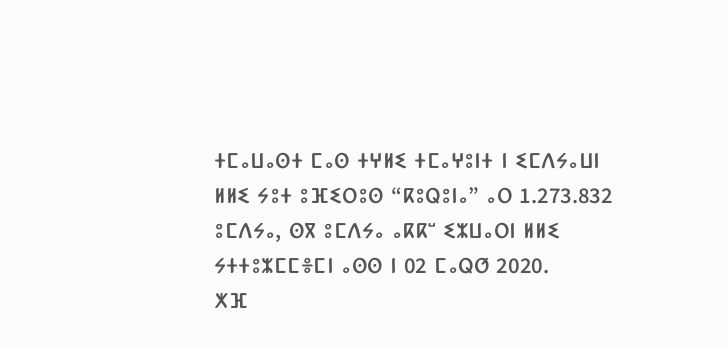ⵜⵎⴰⵡⴰⵙⵜ ⵎⴰⵙ ⵜⵖⵍⵉ ⵜⵎⴰⵖⵓⵏⵜ ⵏ ⵉⵎⴷⵢⴰⵡⵏ ⵍⵍⵉ ⵢⵓⵜ ⵓⴼⵉⵔⵓⵙ “ⴽⵓⵕⵓⵏⴰ” ⴰⵔ 1.273.832 ⵓⵎⴷⵢⴰ, ⵙⴳ ⵓⵎⴷⵢⴰ ⴰⴽⴽⵯ ⵉⵣⵡⴰⵔⵏ ⵍⵍⵉ ⵢⵜⵜⵓⵣⵎⵎⴻⵎⵏ ⴰⵙⵙ ⵏ 02 ⵎⴰⵕⵚ 2020.
ⵅⴼ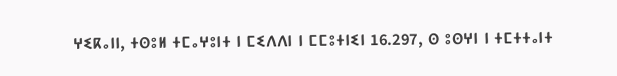ⵖⵉⴽⴰⵏⵏ, ⵜⵙⵓⵍ ⵜⵎⴰⵖⵓⵏⵜ ⵏ ⵎⵉⴷⴷⵏ ⵏ ⵎⵎⵓⵜⵏⵉⵏ 16.297, ⵙ ⵓⵙⵖⵏ ⵏ ⵜⵎⵜⵜⴰⵏⵜ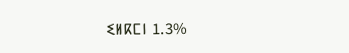ⵉⵍⴽⵎⵏ 1.3%